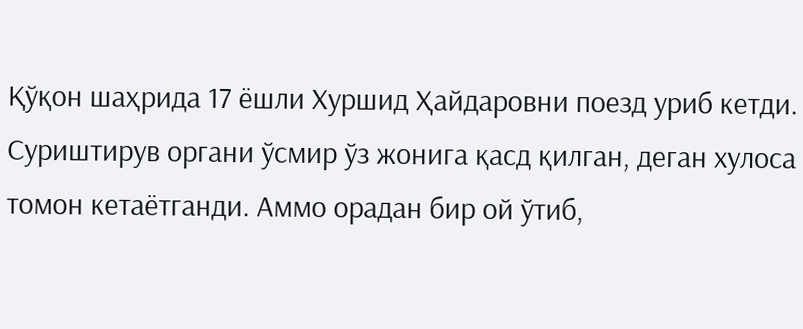Қўқон шаҳрида 17 ёшли Хуршид Ҳайдаровни поезд уриб кетди. Суриштирув органи ўсмир ўз жонига қасд қилган, деган хулоса томон кетаётганди. Аммо орадан бир ой ўтиб,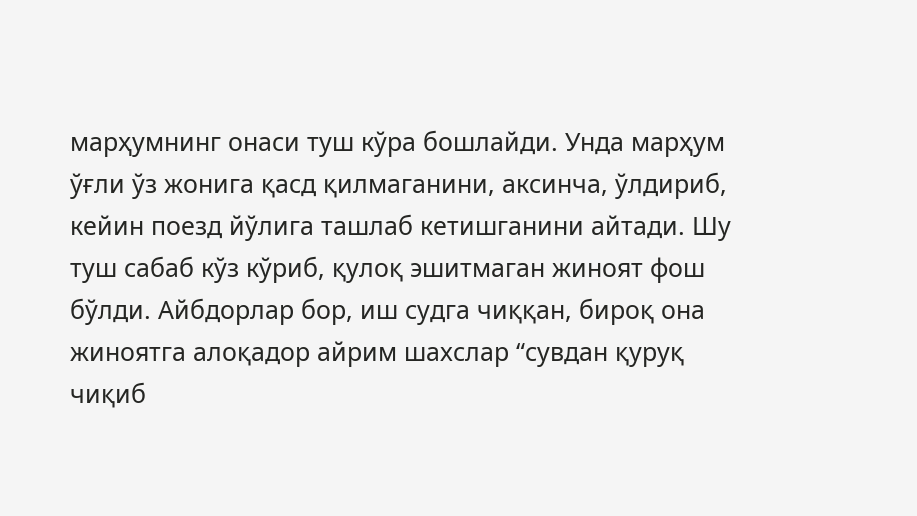марҳумнинг онаси туш кўра бошлайди. Унда марҳум ўғли ўз жонига қасд қилмаганини, аксинча, ўлдириб, кейин поезд йўлига ташлаб кетишганини айтади. Шу туш сабаб кўз кўриб, қулоқ эшитмаган жиноят фош бўлди. Айбдорлар бор, иш судга чиққан, бироқ она жиноятга алоқадор айрим шахслар “сувдан қуруқ чиқиб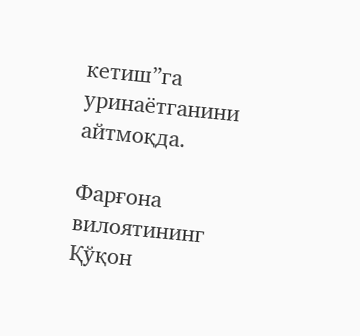кетиш”га уринаётганини айтмоқда.

Фарғона вилоятининг Қўқон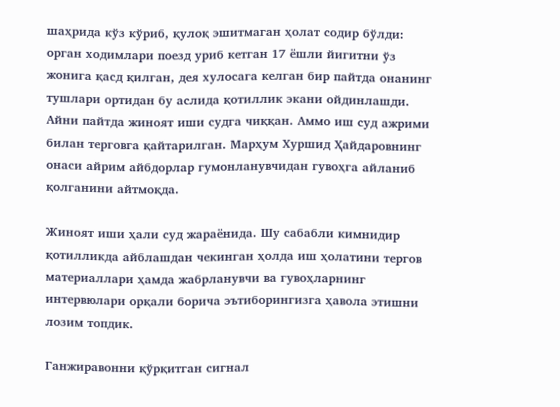шаҳрида кўз кўриб, қулоқ эшитмаган ҳолат содир бўлди: орган ходимлари поезд уриб кетган 17 ёшли йигитни ўз жонига қасд қилган, дея хулосага келган бир пайтда онанинг тушлари ортидан бу аслида қотиллик экани ойдинлашди. Айни пайтда жиноят иши судга чиққан. Аммо иш суд ажрими билан терговга қайтарилган. Марҳум Хуршид Ҳайдаровнинг онаси айрим айбдорлар гумонланувчидан гувоҳга айланиб қолганини айтмоқда.

Жиноят иши ҳали суд жараёнида. Шу сабабли кимнидир қотилликда айблашдан чекинган ҳолда иш ҳолатини тергов материаллари ҳамда жабрланувчи ва гувоҳларнинг интервюлари орқали борича эътиборингизга ҳавола этишни лозим топдик.

Ганжиравонни қўрқитган сигнал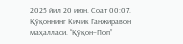2025 йил 20 июн. Соат 00:07. Қўқоннинг Кичик Ганжиравон маҳалласи. “Қўқон–Поп”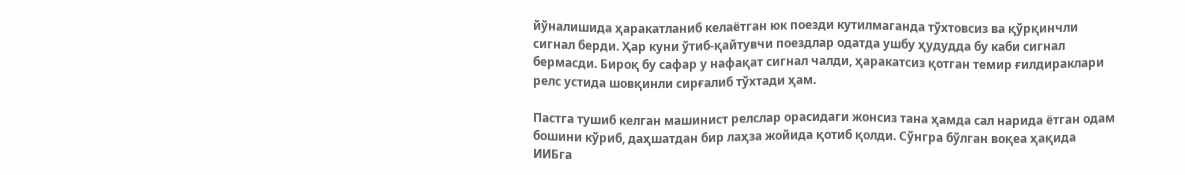йўналишида ҳаракатланиб келаётган юк поезди кутилмаганда тўхтовсиз ва қўрқинчли сигнал берди. Ҳар куни ўтиб-қайтувчи поездлар одатда ушбу ҳудудда бу каби сигнал бермасди. Бироқ бу сафар у нафақат сигнал чалди, ҳаракатсиз қотган темир ғилдираклари релс устида шовқинли сирғалиб тўхтади ҳам.

Пастга тушиб келган машинист релслар орасидаги жонсиз тана ҳамда сал нарида ётган одам бошини кўриб, даҳшатдан бир лаҳза жойида қотиб қолди. Сўнгра бўлган воқеа ҳақида ИИБга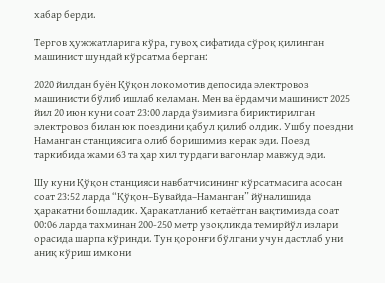хабар берди.

Тергов ҳужжатларига кўра, гувоҳ сифатида сўроқ қилинган машинист шундай кўрсатма берган:

2020 йилдан буён Қўқон локомотив депосида электровоз машинисти бўлиб ишлаб келаман. Мен ва ёрдамчи машинист 2025 йил 20 июн куни соат 23:00 ларда ўзимизга бириктирилган электровоз билан юк поездини қабул қилиб олдик. Ушбу поездни Наманган станциясига олиб боришимиз керак эди. Поезд таркибида жами 63 та ҳар хил турдаги вагонлар мавжуд эди.

Шу куни Қўқон станцияси навбатчисининг кўрсатмасига асосан соат 23:52 ларда “Қўқон–Бувайда–Наманган” йўналишида ҳаракатни бошладик. Ҳаракатланиб кетаётган вақтимизда соат 00:06 ларда тахминан 200-250 метр узоқликда темирйўл излари орасида шарпа кўринди. Тун қоронғи бўлгани учун дастлаб уни аниқ кўриш имкони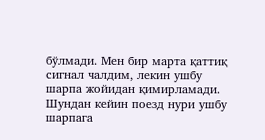бўлмади. Мен бир марта қаттиқ сигнал чалдим, лекин ушбу шарпа жойидан қимирламади. Шундан кейин поезд нури ушбу шарпага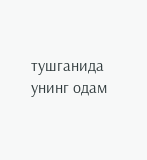тушганида унинг одам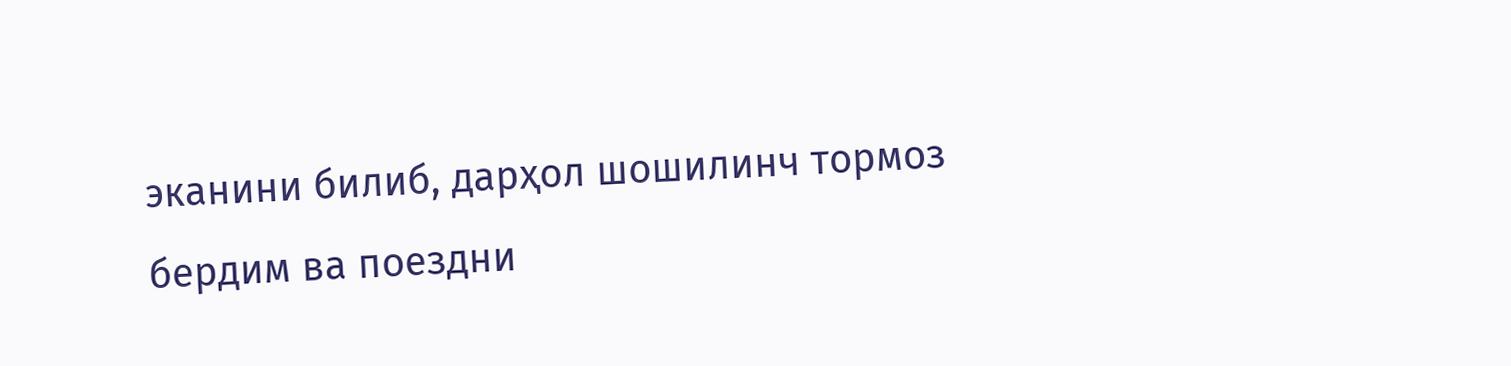эканини билиб, дарҳол шошилинч тормоз бердим ва поездни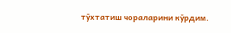тўхтатиш чораларини кўрдим.